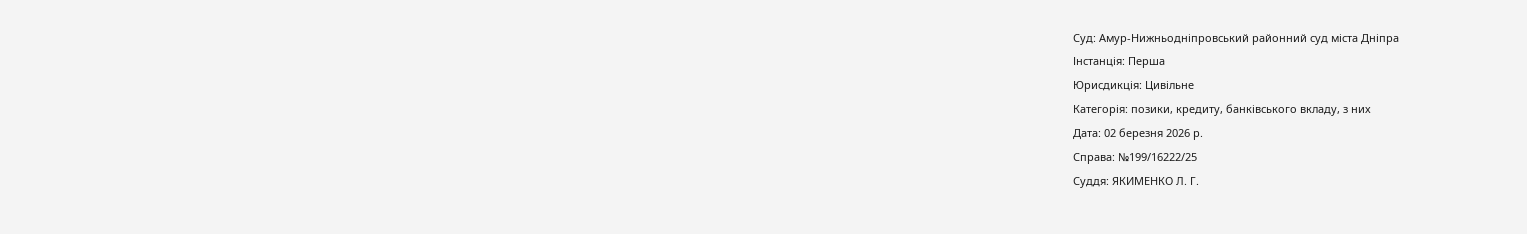Суд: Амур-Нижньодніпровський районний суд міста Дніпра
Інстанція: Перша
Юрисдикція: Цивільне
Категорія: позики, кредиту, банківського вкладу, з них
Дата: 02 березня 2026 р.
Справа: №199/16222/25
Суддя: ЯКИМЕНКО Л. Г.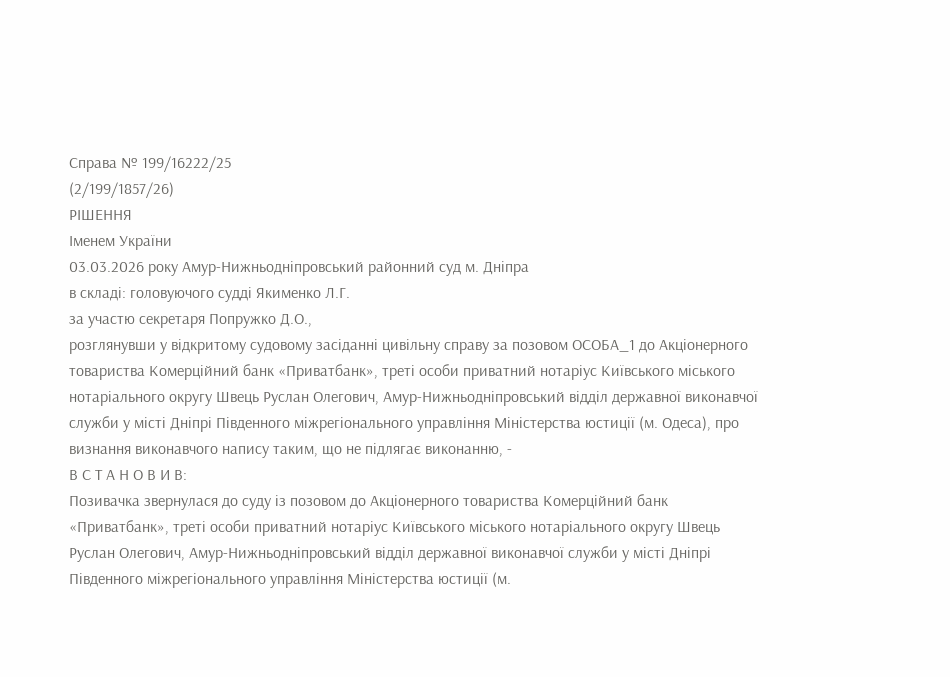Справа № 199/16222/25
(2/199/1857/26)
РІШЕННЯ
Іменем України
03.03.2026 року Амур-Нижньодніпровський районний суд м. Дніпра
в складі: головуючого судді Якименко Л.Г.
за участю секретаря Попружко Д.О.,
розглянувши у відкритому судовому засіданні цивільну справу за позовом ОСОБА_1 до Акціонерного товариства Комерційний банк «Приватбанк», треті особи приватний нотаріус Київського міського нотаріального округу Швець Руслан Олегович, Амур-Нижньодніпровський відділ державної виконавчої служби у місті Дніпрі Південного міжрегіонального управління Міністерства юстиції (м. Одеса), про визнання виконавчого напису таким, що не підлягає виконанню, -
В С Т А Н О В И В:
Позивачка звернулася до суду із позовом до Акціонерного товариства Комерційний банк «Приватбанк», треті особи приватний нотаріус Київського міського нотаріального округу Швець Руслан Олегович, Амур-Нижньодніпровський відділ державної виконавчої служби у місті Дніпрі Південного міжрегіонального управління Міністерства юстиції (м.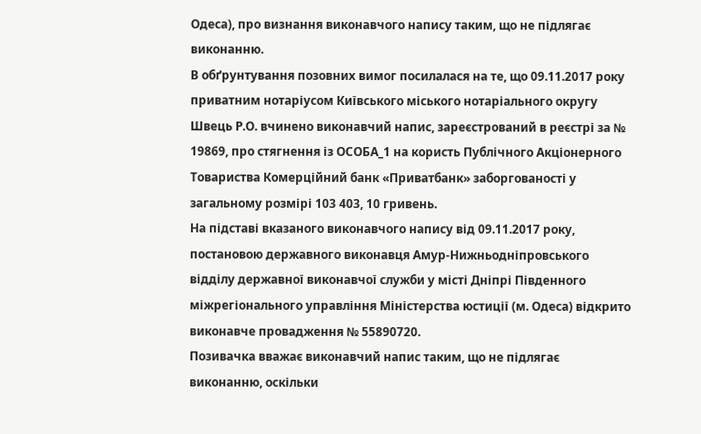Одеса), про визнання виконавчого напису таким, що не підлягає виконанню.
В обґрунтування позовних вимог посилалася на те, що 09.11.2017 року приватним нотаріусом Київського міського нотаріального округу Швець Р.О. вчинено виконавчий напис, зареєстрований в реєстрі за № 19869, про стягнення із ОСОБА_1 на користь Публічного Акціонерного Товариства Комерційний банк «Приватбанк» заборгованості у загальному розмірі 103 403, 10 гривень.
На підставі вказаного виконавчого напису від 09.11.2017 року, постановою державного виконавця Амур-Нижньодніпровського відділу державної виконавчої служби у місті Дніпрі Південного міжрегіонального управління Міністерства юстиції (м. Одеса) відкрито виконавче провадження № 55890720.
Позивачка вважає виконавчий напис таким, що не підлягає виконанню, оскільки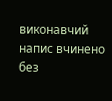виконавчий напис вчинено без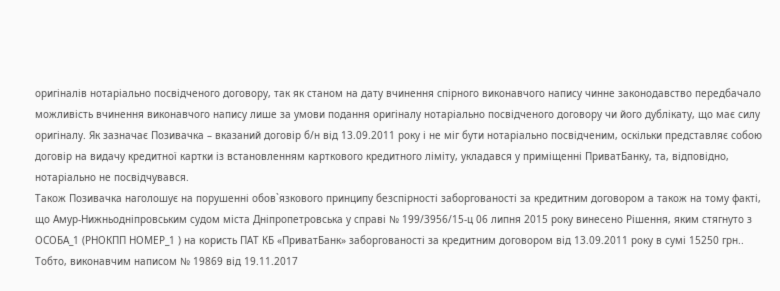оригіналів нотаріально посвідченого договору, так як станом на дату вчинення спірного виконавчого напису чинне законодавство передбачало можливість вчинення виконавчого напису лише за умови подання оригіналу нотаріально посвідченого договору чи його дублікату, що має силу оригіналу. Як зазначає Позивачка – вказаний договір б/н від 13.09.2011 року і не міг бути нотаріально посвідченим, оскільки представляє собою договір на видачу кредитної картки із встановленням карткового кредитного ліміту, укладався у приміщенні ПриватБанку, та, відповідно, нотаріально не посвідчувався.
Також Позивачка наголошує на порушенні обов`язкового принципу безспірності заборгованості за кредитним договором а також на тому факті, що Амур-Нижньодніпровським судом міста Дніпропетровська у справі № 199/3956/15-ц 06 липня 2015 року винесено Рішення, яким стягнуто з ОСОБА_1 (РНОКПП НОМЕР_1 ) на користь ПАТ КБ «ПриватБанк» заборгованості за кредитним договором від 13.09.2011 року в сумі 15250 грн..
Тобто, виконавчим написом № 19869 від 19.11.2017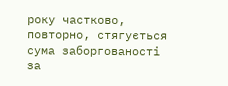року частково, повторно, стягується сума заборгованості за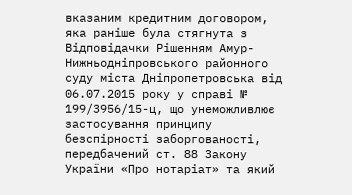вказаним кредитним договором, яка раніше була стягнута з Відповідачки Рішенням Амур-Нижньодніпровського районного суду міста Дніпропетровська від 06.07.2015 року у справі № 199/3956/15-ц, що унеможливлює застосування принципу безспірності заборгованості, передбачений ст. 88 Закону України «Про нотаріат» та який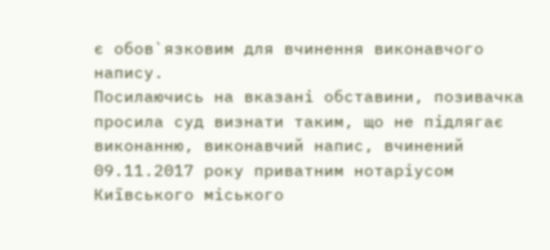є обов`язковим для вчинення виконавчого напису.
Посилаючись на вказані обставини, позивачка просила суд визнати таким, що не підлягає виконанню, виконавчий напис, вчинений 09.11.2017 року приватним нотаріусом Київського міського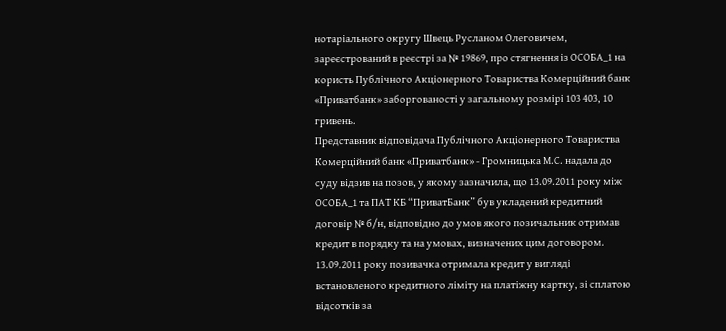нотаріального округу Швець Русланом Олеговичем, зареєстрований в реєстрі за № 19869, про стягнення із ОСОБА_1 на користь Публічного Акціонерного Товариства Комерційний банк «Приватбанк» заборгованості у загальному розмірі 103 403, 10 гривень.
Представник відповідача Публічного Акціонерного Товариства Комерційний банк «Приватбанк» - Громницька М.С. надала до суду відзив на позов, у якому зазначила, що 13.09.2011 року між ОСОБА_1 та ПАТ КБ “ПриватБанк” був укладений кредитний договір № б/н, відповідно до умов якого позичальник отримав кредит в порядку та на умовах, визначених цим договором. 13.09.2011 року позивачка отримала кредит у вигляді встановленого кредитного ліміту на платіжну картку, зі сплатою відсотків за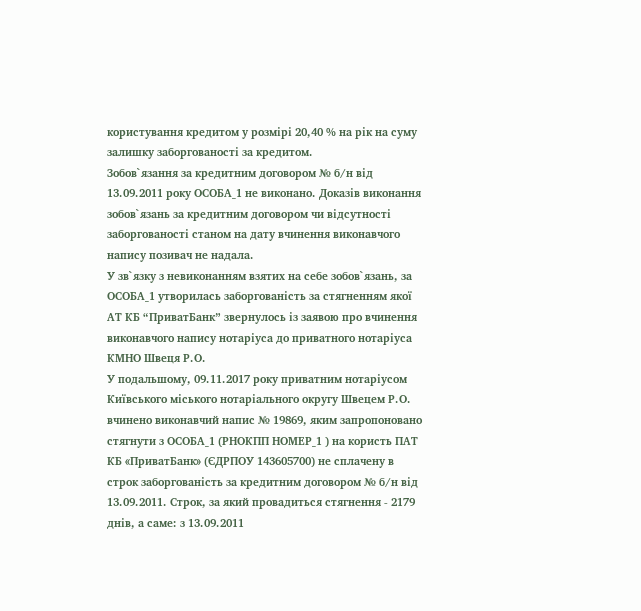користування кредитом у розмірі 20,40 % на рік на суму залишку заборгованості за кредитом.
Зобов`язання за кредитним договором № б/н від 13.09.2011 року ОСОБА_1 не виконано. Доказів виконання зобов`язань за кредитним договором чи відсутності заборгованості станом на дату вчинення виконавчого напису позивач не надала.
У зв`язку з невиконанням взятих на себе зобов`язань, за ОСОБА_1 утворилась заборгованість за стягненням якої АТ КБ “ПриватБанк” звернулось із заявою про вчинення виконавчого напису нотаріуса до приватного нотаріуса КМНО Швеця Р.О.
У подальшому, 09.11.2017 року приватним нотаріусом Київського міського нотаріального округу Швецем Р.О. вчинено виконавчий напис № 19869, яким запропоновано стягнути з ОСОБА_1 (РНОКПП НОМЕР_1 ) на користь ПАТ КБ «ПриватБанк» (ЄДРПОУ 143605700) не сплачену в строк заборгованість за кредитним договором № б/н від 13.09.2011. Строк, за який провадиться стягнення - 2179 днів, а саме: з 13.09.2011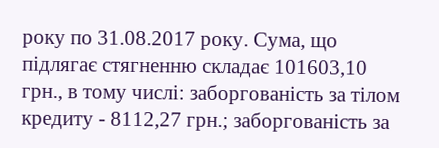року по 31.08.2017 року. Сума, що підлягає стягненню складає 101603,10 грн., в тому числі: заборгованість за тілом кредиту - 8112,27 грн.; заборгованість за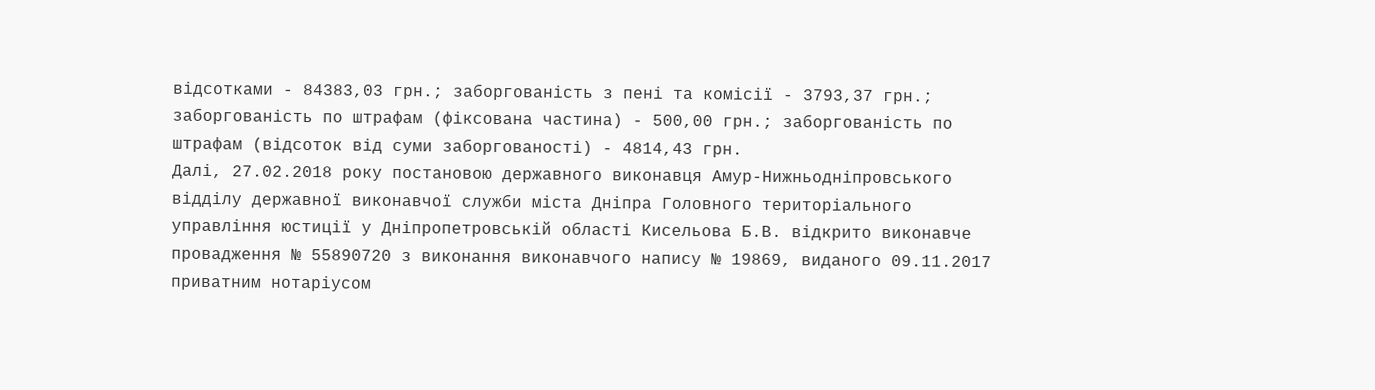відсотками - 84383,03 грн.; заборгованість з пені та комісії - 3793,37 грн.; заборгованість по штрафам (фіксована частина) - 500,00 грн.; заборгованість по штрафам (відсоток від суми заборгованості) - 4814,43 грн.
Далі, 27.02.2018 року постановою державного виконавця Амур-Нижньодніпровського відділу державної виконавчої служби міста Дніпра Головного територіального управління юстиції у Дніпропетровській області Кисельова Б.В. відкрито виконавче провадження № 55890720 з виконання виконавчого напису № 19869, виданого 09.11.2017 приватним нотаріусом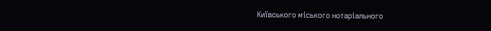Київського міського нотаріального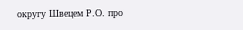округу Швецем Р.О. про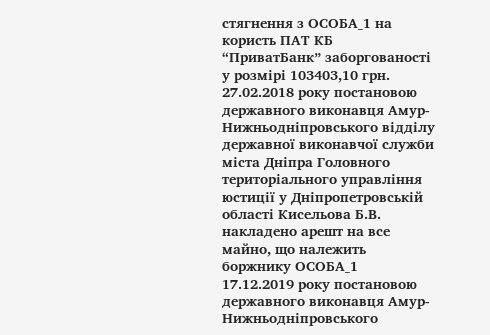стягнення з ОСОБА_1 на користь ПАТ КБ “ПриватБанк” заборгованості у розмірі 103403,10 грн.
27.02.2018 року постановою державного виконавця Амур-Нижньодніпровського відділу державної виконавчої служби міста Дніпра Головного територіального управління юстиції у Дніпропетровській області Кисельова Б.В. накладено арешт на все майно, що належить боржнику ОСОБА_1
17.12.2019 року постановою державного виконавця Амур-Нижньодніпровського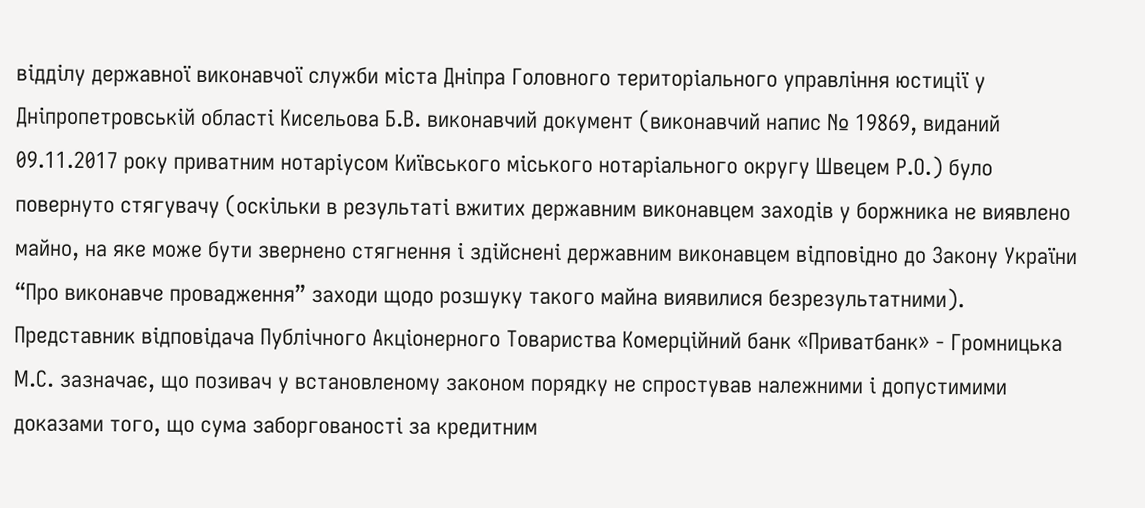відділу державної виконавчої служби міста Дніпра Головного територіального управління юстиції у Дніпропетровській області Кисельова Б.В. виконавчий документ (виконавчий напис № 19869, виданий 09.11.2017 року приватним нотаріусом Київського міського нотаріального округу Швецем Р.О.) було повернуто стягувачу (оскільки в результаті вжитих державним виконавцем заходів у боржника не виявлено майно, на яке може бути звернено стягнення і здійснені державним виконавцем відповідно до Закону України “Про виконавче провадження” заходи щодо розшуку такого майна виявилися безрезультатними).
Представник відповідача Публічного Акціонерного Товариства Комерційний банк «Приватбанк» - Громницька М.С. зазначає, що позивач у встановленому законом порядку не спростував належними і допустимими доказами того, що сума заборгованості за кредитним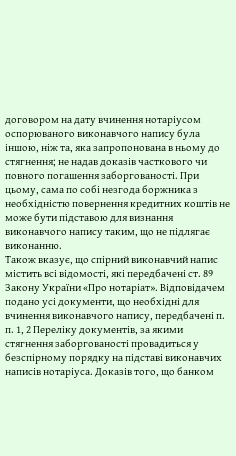договором на дату вчинення нотаріусом оспорюваного виконавчого напису була іншою, ніж та, яка запропонована в ньому до стягнення; не надав доказів часткового чи повного погашення заборгованості. При цьому, сама по собі незгода боржника з необхідністю повернення кредитних коштів не може бути підставою для визнання виконавчого напису таким, що не підлягає виконанню.
Також вказує, що спірний виконавчий напис містить всі відомості, які передбачені ст. 89 Закону України «Про нотаріат». Відповідачем подано усі документи, що необхідні для вчинення виконавчого напису, передбачені п. п. 1, 2 Переліку документів, за якими стягнення заборгованості провадиться у безспірному порядку на підставі виконавчих написів нотаріуса. Доказів того, що банком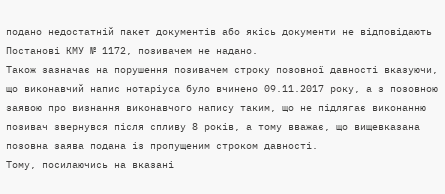подано недостатній пакет документів або якісь документи не відповідають Постанові КМУ № 1172, позивачем не надано.
Також зазначає на порушення позивачем строку позовної давності вказуючи, що виконавчий напис нотаріуса було вчинено 09.11.2017 року, а з позовною заявою про визнання виконавчого напису таким, що не підлягає виконанню позивач звернувся після спливу 8 років, а тому вважає, що вищевказана позовна заява подана із пропущеним строком давності.
Тому, посилаючись на вказані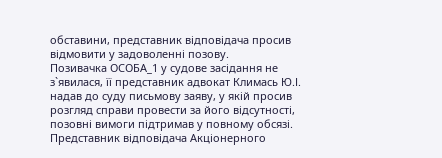обставини, представник відповідача просив відмовити у задоволенні позову.
Позивачка ОСОБА_1 у судове засідання не з`явилася, її представник адвокат Климась Ю.І. надав до суду письмову заяву, у якій просив розгляд справи провести за його відсутності, позовні вимоги підтримав у повному обсязі.
Представник відповідача Акціонерного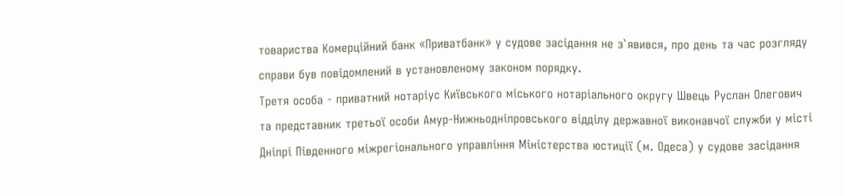товариства Комерційний банк «Приватбанк» у судове засідання не з`явився, про день та час розгляду справи був повідомлений в установленому законом порядку.
Третя особа - приватний нотаріус Київського міського нотаріального округу Швець Руслан Олегович та представник третьої особи Амур-Нижньодніпровського відділу державної виконавчої служби у місті Дніпрі Південного міжрегіонального управління Міністерства юстиції (м. Одеса) у судове засідання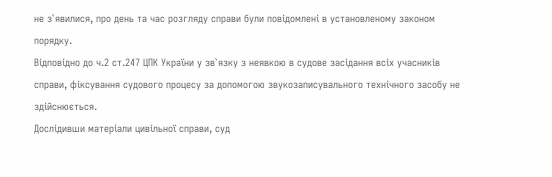не з`явилися, про день та час розгляду справи були повідомлені в установленому законом порядку.
Відповідно до ч.2 ст.247 ЦПК України у зв`язку з неявкою в судове засідання всіх учасників справи, фіксування судового процесу за допомогою звукозаписувального технічного засобу не здійснюється.
Дослідивши матеріали цивільної справи, суд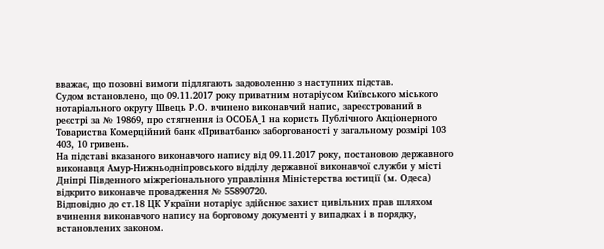вважає, що позовні вимоги підлягають задоволенню з наступних підстав.
Судом встановлено, що 09.11.2017 року приватним нотаріусом Київського міського нотаріального округу Швець Р.О. вчинено виконавчий напис, зареєстрований в реєстрі за № 19869, про стягнення із ОСОБА_1 на користь Публічного Акціонерного Товариства Комерційний банк «Приватбанк» заборгованості у загальному розмірі 103 403, 10 гривень.
На підставі вказаного виконавчого напису від 09.11.2017 року, постановою державного виконавця Амур-Нижньодніпровського відділу державної виконавчої служби у місті Дніпрі Південного міжрегіонального управління Міністерства юстиції (м. Одеса) відкрито виконавче провадження № 55890720.
Відповідно до ст.18 ЦК України нотаріус здійснює захист цивільних прав шляхом вчинення виконавчого напису на борговому документі у випадках і в порядку, встановлених законом.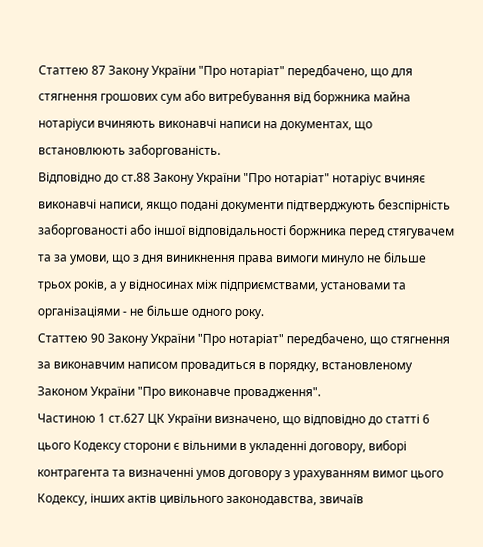Статтею 87 Закону України "Про нотаріат" передбачено, що для стягнення грошових сум або витребування від боржника майна нотаріуси вчиняють виконавчі написи на документах, що встановлюють заборгованість.
Відповідно до ст.88 Закону України "Про нотаріат" нотаріус вчиняє виконавчі написи, якщо подані документи підтверджують безспірність заборгованості або іншої відповідальності боржника перед стягувачем та за умови, що з дня виникнення права вимоги минуло не більше трьох років, а у відносинах між підприємствами, установами та організаціями - не більше одного року.
Статтею 90 Закону України "Про нотаріат" передбачено, що стягнення за виконавчим написом провадиться в порядку, встановленому Законом України "Про виконавче провадження".
Частиною 1 ст.627 ЦК України визначено, що відповідно до статті 6 цього Кодексу сторони є вільними в укладенні договору, виборі контрагента та визначенні умов договору з урахуванням вимог цього Кодексу, інших актів цивільного законодавства, звичаїв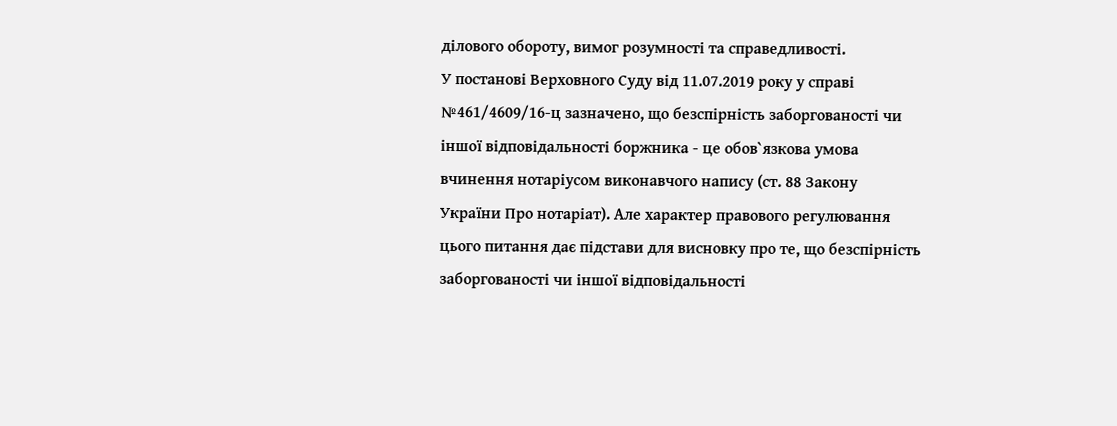ділового обороту, вимог розумності та справедливості.
У постанові Верховного Суду від 11.07.2019 року у справі №461/4609/16-ц зазначено, що безспірність заборгованості чи іншої відповідальності боржника - це обов`язкова умова вчинення нотаріусом виконавчого напису (ст. 88 Закону України Про нотаріат). Але характер правового регулювання цього питання дає підстави для висновку про те, що безспірність заборгованості чи іншої відповідальності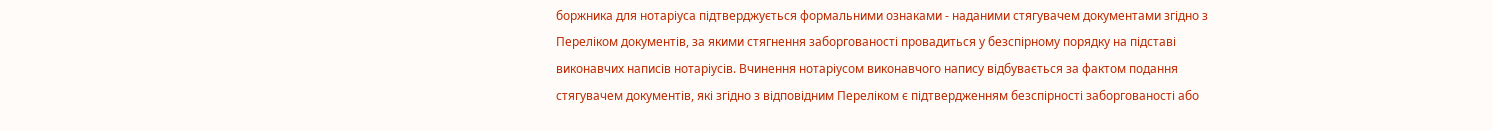боржника для нотаріуса підтверджується формальними ознаками - наданими стягувачем документами згідно з Переліком документів, за якими стягнення заборгованості провадиться у безспірному порядку на підставі виконавчих написів нотаріусів. Вчинення нотаріусом виконавчого напису відбувається за фактом подання стягувачем документів, які згідно з відповідним Переліком є підтвердженням безспірності заборгованості або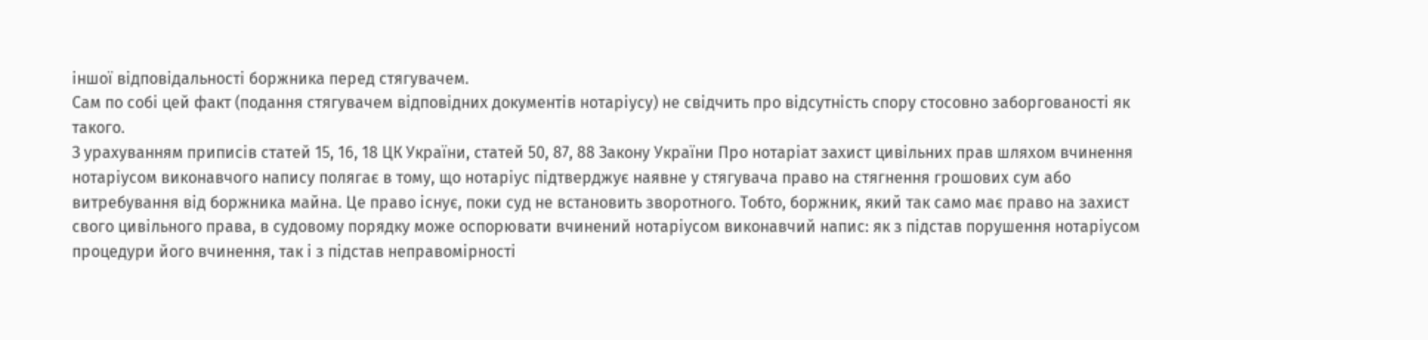іншої відповідальності боржника перед стягувачем.
Сам по собі цей факт (подання стягувачем відповідних документів нотаріусу) не свідчить про відсутність спору стосовно заборгованості як такого.
З урахуванням приписів статей 15, 16, 18 ЦК України, статей 50, 87, 88 Закону України Про нотаріат захист цивільних прав шляхом вчинення нотаріусом виконавчого напису полягає в тому, що нотаріус підтверджує наявне у стягувача право на стягнення грошових сум або витребування від боржника майна. Це право існує, поки суд не встановить зворотного. Тобто, боржник, який так само має право на захист свого цивільного права, в судовому порядку може оспорювати вчинений нотаріусом виконавчий напис: як з підстав порушення нотаріусом процедури його вчинення, так і з підстав неправомірності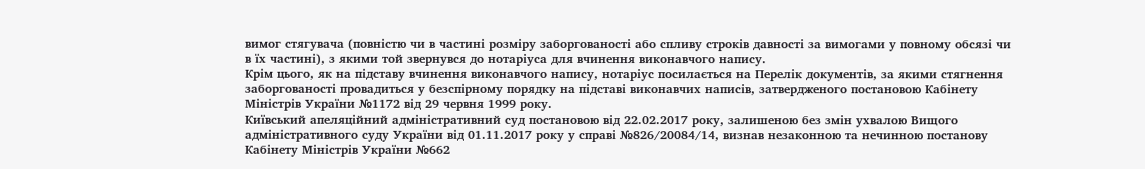вимог стягувача (повністю чи в частині розміру заборгованості або спливу строків давності за вимогами у повному обсязі чи в їх частині), з якими той звернувся до нотаріуса для вчинення виконавчого напису.
Крім цього, як на підставу вчинення виконавчого напису, нотаріус посилається на Перелік документів, за якими стягнення заборгованості провадиться у безспірному порядку на підставі виконавчих написів, затвердженого постановою Кабінету Міністрів України №1172 від 29 червня 1999 року.
Київський апеляційний адміністративний суд постановою від 22.02.2017 року, залишеною без змін ухвалою Вищого адміністративного суду України від 01.11.2017 року у справі №826/20084/14, визнав незаконною та нечинною постанову Кабінету Міністрів України №662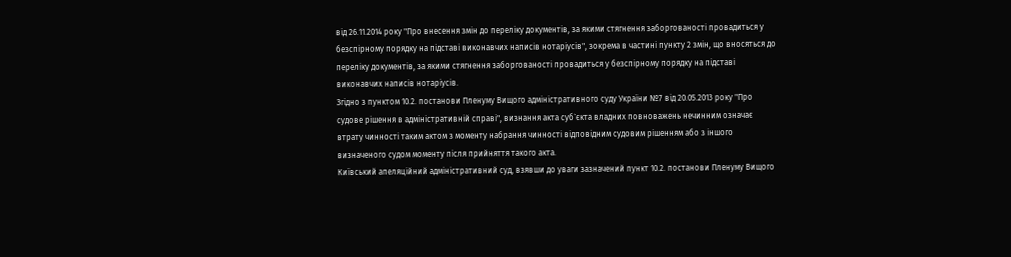від 26.11.2014 року "Про внесення змін до переліку документів, за якими стягнення заборгованості провадиться у безспірному порядку на підставі виконавчих написів нотаріусів", зокрема в частині пункту 2 змін, що вносяться до переліку документів, за якими стягнення заборгованості провадиться у безспірному порядку на підставі виконавчих написів нотаріусів.
Згідно з пунктом 10.2. постанови Пленуму Вищого адміністративного суду України №7 від 20.05.2013 року "Про судове рішення в адміністративній справі", визнання акта суб`єкта владних повноважень нечинним означає втрату чинності таким актом з моменту набрання чинності відповідним судовим рішенням або з іншого визначеного судом моменту після прийняття такого акта.
Київський апеляційний адміністративний суд, взявши до уваги зазначений пункт 10.2. постанови Пленуму Вищого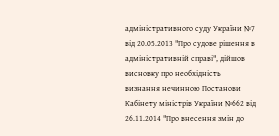адміністративного суду України №7 від 20.05.2013 "Про судове рішення в адміністративній справі", дійшов висновку про необхідність визнання нечинною Постанови Кабінету міністрів України №662 від 26.11.2014 "Про внесення змін до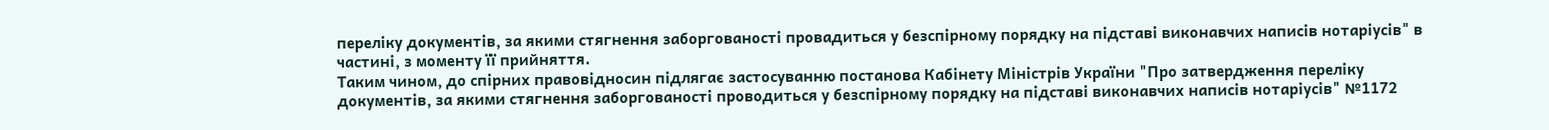переліку документів, за якими стягнення заборгованості провадиться у безспірному порядку на підставі виконавчих написів нотаріусів" в частині, з моменту її прийняття.
Таким чином, до спірних правовідносин підлягає застосуванню постанова Кабінету Міністрів України "Про затвердження переліку документів, за якими стягнення заборгованості проводиться у безспірному порядку на підставі виконавчих написів нотаріусів" №1172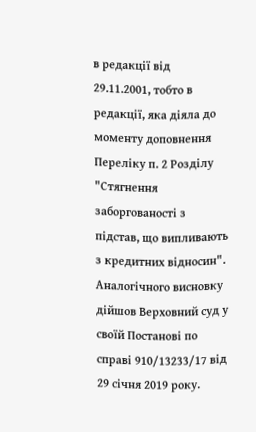в редакції від 29.11.2001, тобто в редакції, яка діяла до моменту доповнення Переліку п. 2 Розділу "Стягнення заборгованості з підстав, що випливають з кредитних відносин". Аналогічного висновку дійшов Верховний суд у своїй Постанові по справі 910/13233/17 від 29 січня 2019 року.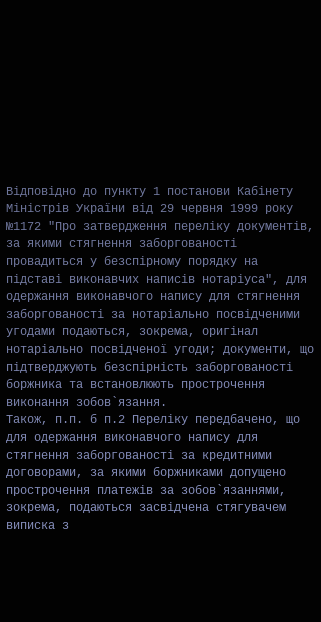Відповідно до пункту 1 постанови Кабінету Міністрів України від 29 червня 1999 року №1172 "Про затвердження переліку документів, за якими стягнення заборгованості провадиться у безспірному порядку на підставі виконавчих написів нотаріуса", для одержання виконавчого напису для стягнення заборгованості за нотаріально посвідченими угодами подаються, зокрема, оригінал нотаріально посвідченої угоди; документи, що підтверджують безспірність заборгованості боржника та встановлюють прострочення виконання зобов`язання.
Також, п.п. б п.2 Переліку передбачено, що для одержання виконавчого напису для стягнення заборгованості за кредитними договорами, за якими боржниками допущено прострочення платежів за зобов`язаннями, зокрема, подаються засвідчена стягувачем виписка з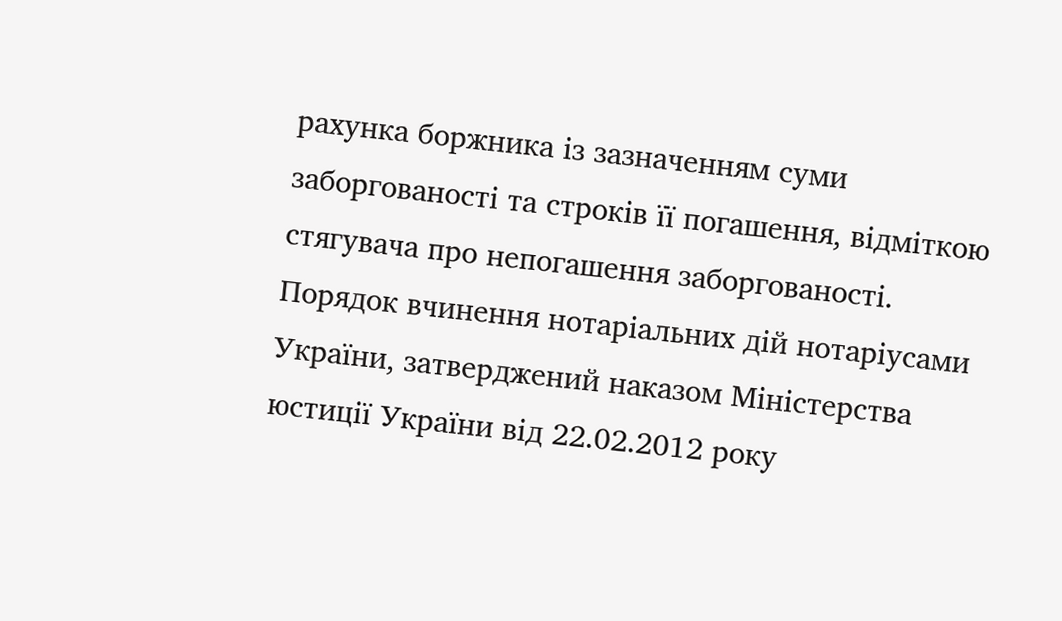рахунка боржника із зазначенням суми заборгованості та строків її погашення, відміткою стягувача про непогашення заборгованості.
Порядок вчинення нотаріальних дій нотаріусами України, затверджений наказом Міністерства юстиції України від 22.02.2012 року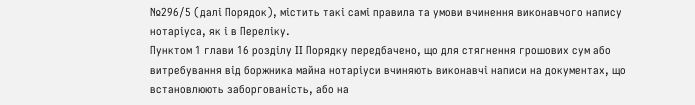№296/5 (далі Порядок), містить такі самі правила та умови вчинення виконавчого напису нотаріуса, як і в Переліку.
Пунктом 1 глави 16 розділу II Порядку передбачено, що для стягнення грошових сум або витребування від боржника майна нотаріуси вчиняють виконавчі написи на документах, що встановлюють заборгованість, або на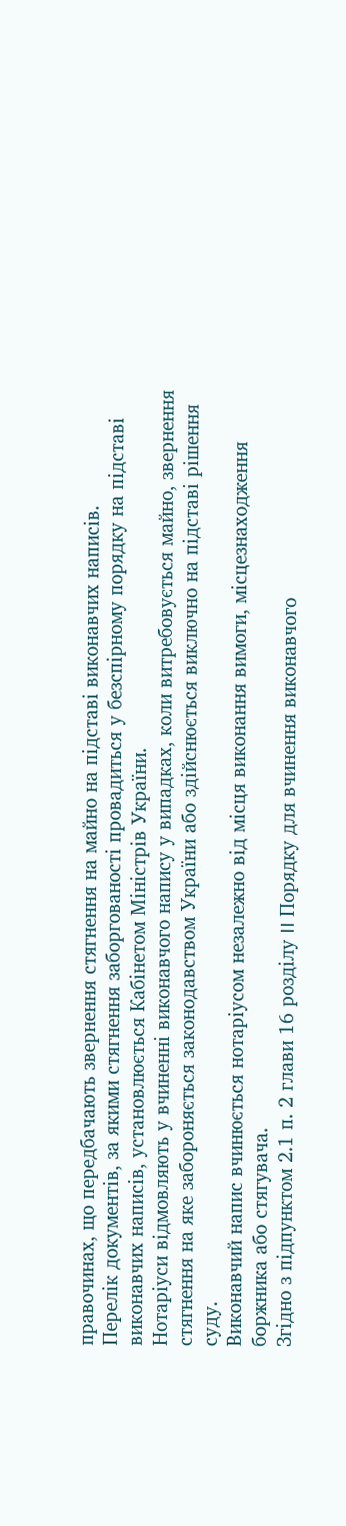правочинах, що передбачають звернення стягнення на майно на підставі виконавчих написів.
Перелік документів, за якими стягнення заборгованості провадиться у безспірному порядку на підставі виконавчих написів, установлюється Кабінетом Міністрів України.
Нотаріуси відмовляють у вчиненні виконавчого напису у випадках, коли витребовується майно, звернення стягнення на яке забороняється законодавством України або здійснюється виключно на підставі рішення суду.
Виконавчий напис вчинюється нотаріусом незалежно від місця виконання вимоги, місцезнаходження боржника або стягувача.
Згідно з підпунктом 2.1 п. 2 глави 16 розділу II Порядку для вчинення виконавчого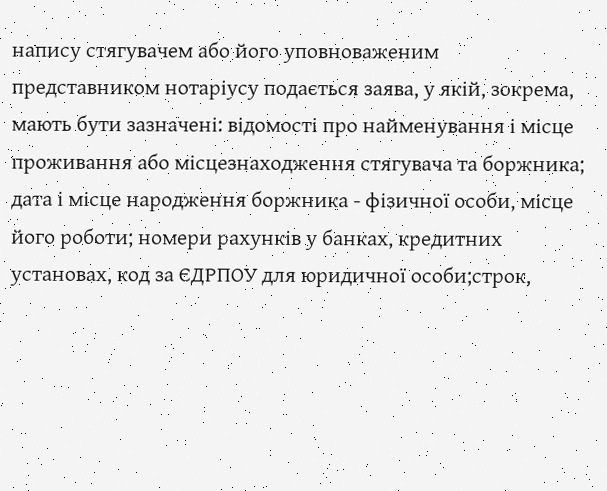напису стягувачем або його уповноваженим представником нотаріусу подається заява, у якій, зокрема, мають бути зазначені: відомості про найменування і місце проживання або місцезнаходження стягувача та боржника; дата і місце народження боржника - фізичної особи, місце його роботи; номери рахунків у банках, кредитних установах, код за ЄДРПОУ для юридичної особи;строк,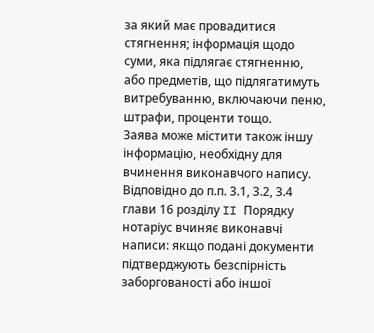за який має провадитися стягнення; інформація щодо суми, яка підлягає стягненню, або предметів, що підлягатимуть витребуванню, включаючи пеню, штрафи, проценти тощо.
Заява може містити також іншу інформацію, необхідну для вчинення виконавчого напису.
Відповідно до п.п. 3.1, 3.2, 3.4 глави 16 розділу II Порядку нотаріус вчиняє виконавчі написи: якщо подані документи підтверджують безспірність заборгованості або іншої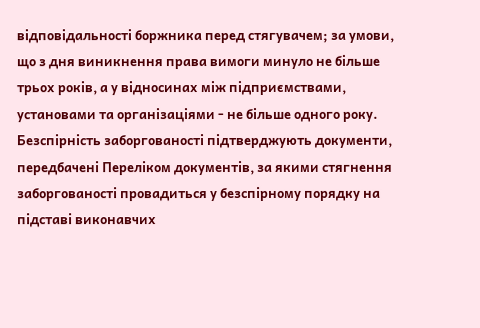відповідальності боржника перед стягувачем; за умови, що з дня виникнення права вимоги минуло не більше трьох років, а у відносинах між підприємствами, установами та організаціями - не більше одного року.
Безспірність заборгованості підтверджують документи, передбачені Переліком документів, за якими стягнення заборгованості провадиться у безспірному порядку на підставі виконавчих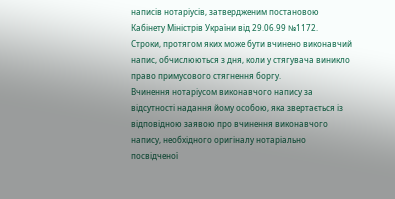написів нотаріусів, затвердженим постановою Кабінету Міністрів України від 29.06.99 №1172.
Строки, протягом яких може бути вчинено виконавчий напис, обчислюються з дня, коли у стягувача виникло право примусового стягнення боргу.
Вчинення нотаріусом виконавчого напису за відсутності надання йому особою, яка звертається із відповідною заявою про вчинення виконавчого напису, необхідного оригіналу нотаріально посвідченої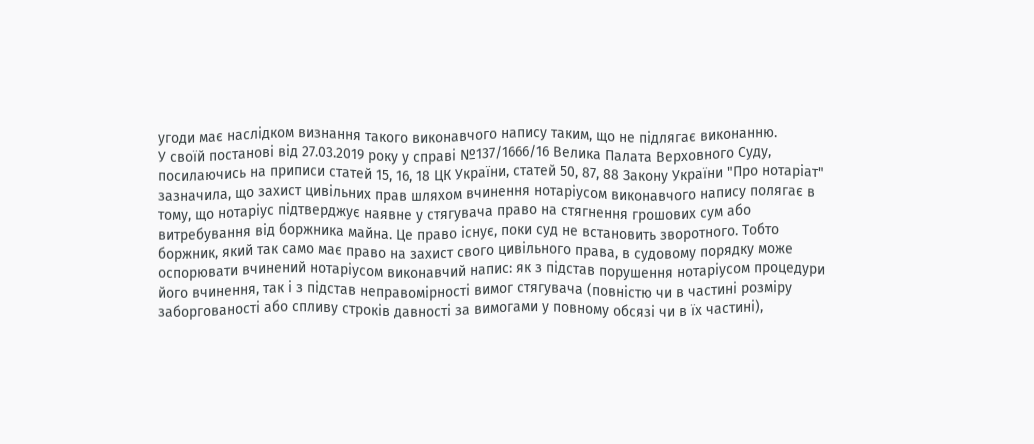угоди має наслідком визнання такого виконавчого напису таким, що не підлягає виконанню.
У своїй постанові від 27.03.2019 року у справі №137/1666/16 Велика Палата Верховного Суду, посилаючись на приписи статей 15, 16, 18 ЦК України, статей 50, 87, 88 Закону України "Про нотаріат" зазначила, що захист цивільних прав шляхом вчинення нотаріусом виконавчого напису полягає в тому, що нотаріус підтверджує наявне у стягувача право на стягнення грошових сум або витребування від боржника майна. Це право існує, поки суд не встановить зворотного. Тобто боржник, який так само має право на захист свого цивільного права, в судовому порядку може оспорювати вчинений нотаріусом виконавчий напис: як з підстав порушення нотаріусом процедури його вчинення, так і з підстав неправомірності вимог стягувача (повністю чи в частині розміру заборгованості або спливу строків давності за вимогами у повному обсязі чи в їх частині),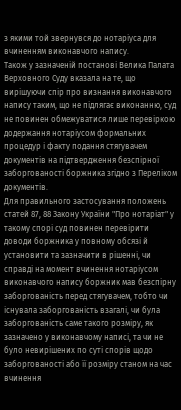з якими той звернувся до нотаріуса для вчиненням виконавчого напису.
Також у зазначеній постанові Велика Палата Верховного Суду вказала на те, що вирішуючи спір про визнання виконавчого напису таким, що не підлягає виконанню, суд не повинен обмежуватися лише перевіркою додержання нотаріусом формальних процедур і факту подання стягувачем документів на підтвердження безспірної заборгованості боржника згідно з Переліком документів.
Для правильного застосування положень статей 87, 88 Закону України "Про нотаріат" у такому спорі суд повинен перевірити доводи боржника у повному обсязі й установити та зазначити в рішенні, чи справді на момент вчинення нотаріусом виконавчого напису боржник мав безспірну заборгованість перед стягувачем, тобто чи існувала заборгованість взагалі, чи була заборгованість саме такого розміру, як зазначено у виконавчому написі, та чи не було невирішених по суті спорів щодо заборгованості або її розміру станом на час вчинення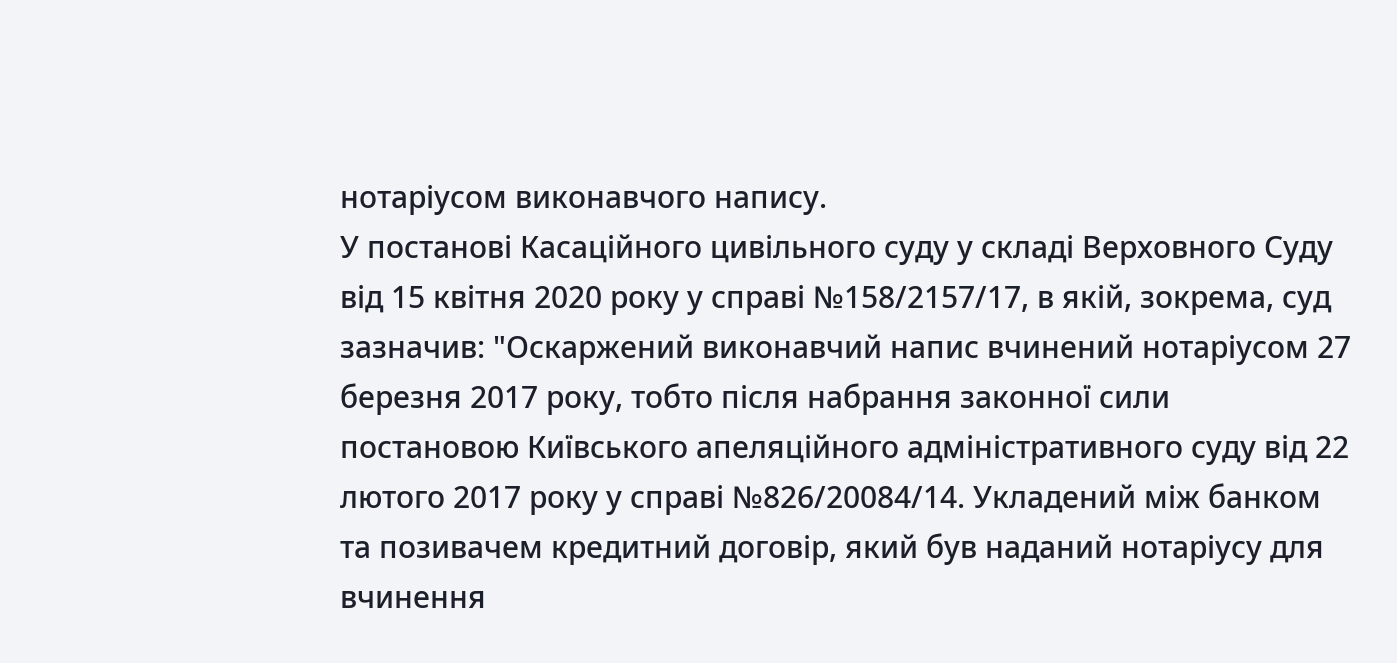нотаріусом виконавчого напису.
У постанові Касаційного цивільного суду у складі Верховного Суду від 15 квітня 2020 року у справі №158/2157/17, в якій, зокрема, суд зазначив: "Оскаржений виконавчий напис вчинений нотаріусом 27 березня 2017 року, тобто після набрання законної сили постановою Київського апеляційного адміністративного суду від 22 лютого 2017 року у справі №826/20084/14. Укладений між банком та позивачем кредитний договір, який був наданий нотаріусу для вчинення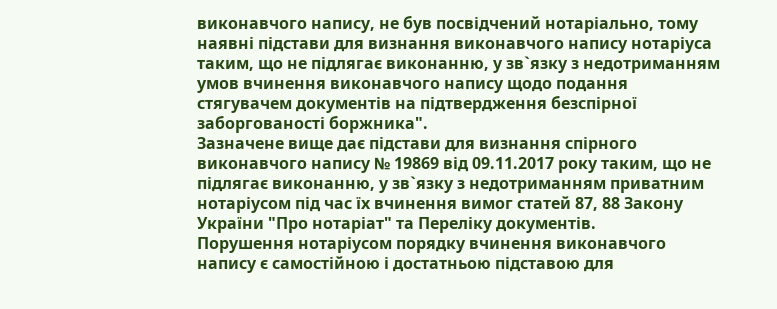виконавчого напису, не був посвідчений нотаріально, тому наявні підстави для визнання виконавчого напису нотаріуса таким, що не підлягає виконанню, у зв`язку з недотриманням умов вчинення виконавчого напису щодо подання стягувачем документів на підтвердження безспірної заборгованості боржника".
Зазначене вище дає підстави для визнання спірного виконавчого напису № 19869 від 09.11.2017 року таким, що не підлягає виконанню, у зв`язку з недотриманням приватним нотаріусом під час їх вчинення вимог статей 87, 88 Закону України "Про нотаріат" та Переліку документів.
Порушення нотаріусом порядку вчинення виконавчого напису є самостійною і достатньою підставою для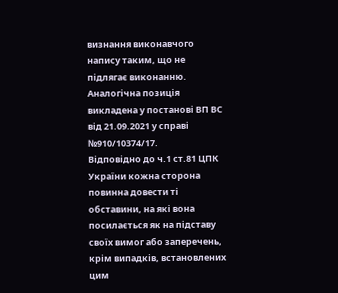визнання виконавчого напису таким, що не підлягає виконанню.
Аналогічна позиція викладена у постанові ВП ВС від 21.09.2021 у справі №910/10374/17.
Відповідно до ч.1 ст.81 ЦПК України кожна сторона повинна довести ті обставини, на які вона посилається як на підставу своїх вимог або заперечень, крім випадків, встановлених цим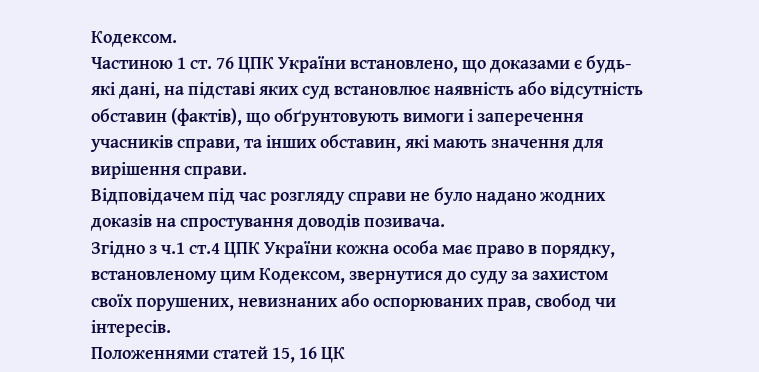Кодексом.
Частиною 1 ст. 76 ЦПК України встановлено, що доказами є будь-які дані, на підставі яких суд встановлює наявність або відсутність обставин (фактів), що обґрунтовують вимоги і заперечення учасників справи, та інших обставин, які мають значення для вирішення справи.
Відповідачем під час розгляду справи не було надано жодних доказів на спростування доводів позивача.
Згідно з ч.1 ст.4 ЦПК України кожна особа має право в порядку, встановленому цим Кодексом, звернутися до суду за захистом своїх порушених, невизнаних або оспорюваних прав, свобод чи інтересів.
Положеннями статей 15, 16 ЦК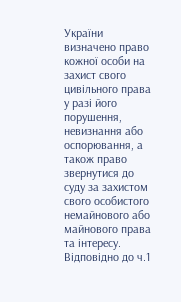України визначено право кожної особи на захист свого цивільного права у разі його порушення, невизнання або оспорювання, а також право звернутися до суду за захистом свого особистого немайнового або майнового права та інтересу.
Відповідно до ч.1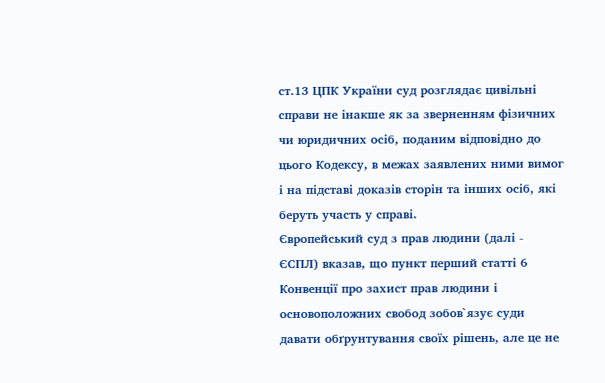ст.13 ЦПК України суд розглядає цивільні справи не інакше як за зверненням фізичних чи юридичних осіб, поданим відповідно до цього Кодексу, в межах заявлених ними вимог і на підставі доказів сторін та інших осіб, які беруть участь у справі.
Європейський суд з прав людини (далі - ЄСПЛ) вказав, що пункт перший статті 6 Конвенції про захист прав людини і основоположних свобод зобов`язує суди давати обґрунтування своїх рішень, але це не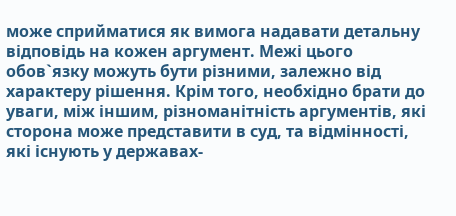може сприйматися як вимога надавати детальну відповідь на кожен аргумент. Межі цього обов`язку можуть бути різними, залежно від характеру рішення. Крім того, необхідно брати до уваги, між іншим, різноманітність аргументів, які сторона може представити в суд, та відмінності, які існують у державах-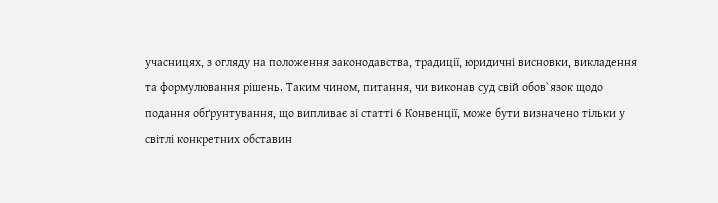учасницях, з огляду на положення законодавства, традиції, юридичні висновки, викладення та формулювання рішень. Таким чином, питання, чи виконав суд свій обов`язок щодо подання обґрунтування, що випливає зі статті 6 Конвенції, може бути визначено тільки у світлі конкретних обставин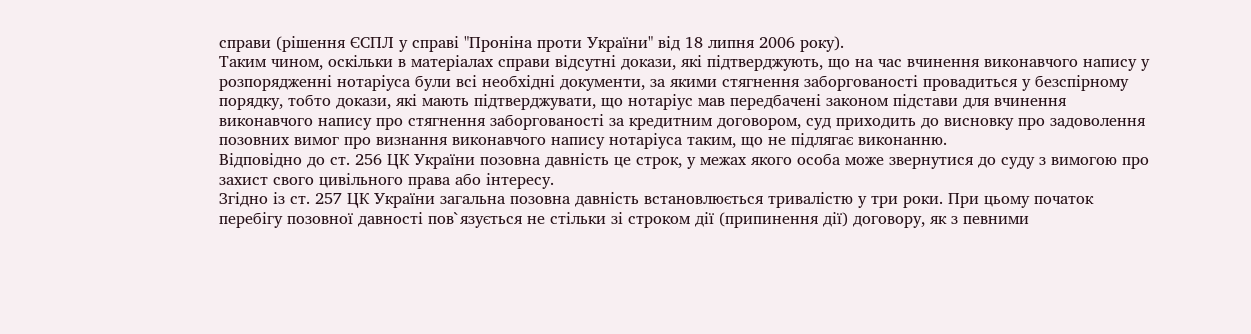справи (рішення ЄСПЛ у справі "Проніна проти України" від 18 липня 2006 року).
Таким чином, оскільки в матеріалах справи відсутні докази, які підтверджують, що на час вчинення виконавчого напису у розпорядженні нотаріуса були всі необхідні документи, за якими стягнення заборгованості провадиться у безспірному порядку, тобто докази, які мають підтверджувати, що нотаріус мав передбачені законом підстави для вчинення виконавчого напису про стягнення заборгованості за кредитним договором, суд приходить до висновку про задоволення позовних вимог про визнання виконавчого напису нотаріуса таким, що не підлягає виконанню.
Відповідно до ст. 256 ЦК України позовна давність це строк, у межах якого особа може звернутися до суду з вимогою про захист свого цивільного права або інтересу.
Згідно із ст. 257 ЦК України загальна позовна давність встановлюється тривалістю у три роки. При цьому початок перебігу позовної давності пов`язується не стільки зі строком дії (припинення дії) договору, як з певними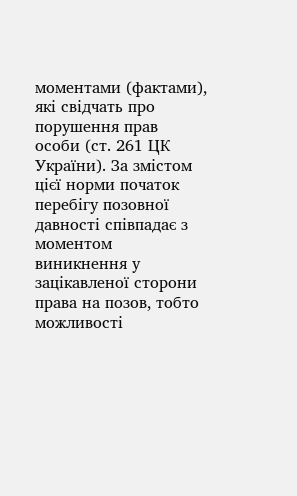моментами (фактами), які свідчать про порушення прав особи (ст. 261 ЦК України). За змістом цієї норми початок перебігу позовної давності співпадає з моментом виникнення у зацікавленої сторони права на позов, тобто можливості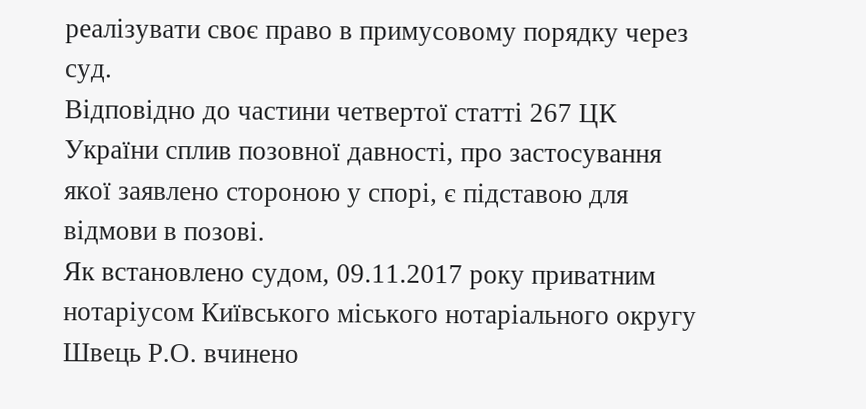реалізувати своє право в примусовому порядку через суд.
Відповідно до частини четвертої статті 267 ЦК України сплив позовної давності, про застосування якої заявлено стороною у спорі, є підставою для відмови в позові.
Як встановлено судом, 09.11.2017 року приватним нотаріусом Київського міського нотаріального округу Швець Р.О. вчинено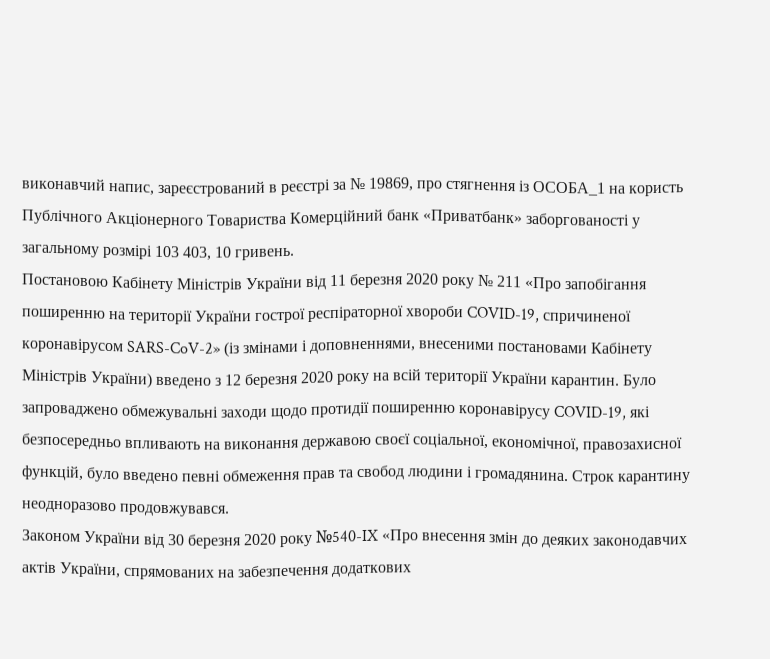виконавчий напис, зареєстрований в реєстрі за № 19869, про стягнення із ОСОБА_1 на користь Публічного Акціонерного Товариства Комерційний банк «Приватбанк» заборгованості у загальному розмірі 103 403, 10 гривень.
Постановою Кабінету Міністрів України від 11 березня 2020 року № 211 «Про запобігання поширенню на території України гострої респіраторної хвороби COVID-19, спричиненої коронавірусом SARS-CoV-2» (із змінами і доповненнями, внесеними постановами Кабінету Міністрів України) введено з 12 березня 2020 року на всій території України карантин. Було запроваджено обмежувальні заходи щодо протидії поширенню коронавірусу COVID-19, які безпосередньо впливають на виконання державою своєї соціальної, економічної, правозахисної функцій, було введено певні обмеження прав та свобод людини і громадянина. Строк карантину неодноразово продовжувався.
Законом України від 30 березня 2020 року №540-IX «Про внесення змін до деяких законодавчих актів України, спрямованих на забезпечення додаткових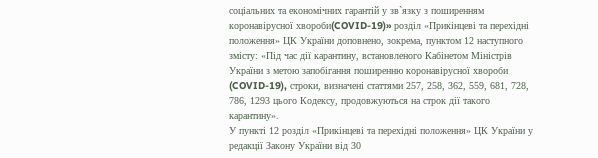соціальних та економічних гарантій у зв`язку з поширенням коронавірусної хвороби(COVID-19)» розділ «Прикінцеві та перехідні положення» ЦК України доповнено, зокрема, пунктом 12 наступного змісту: «Під час дії карантину, встановленого Кабінетом Міністрів України з метою запобігання поширенню коронавірусної хвороби (COVID-19), строки, визначені статтями 257, 258, 362, 559, 681, 728, 786, 1293 цього Кодексу, продовжуються на строк дії такого карантину».
У пункті 12 розділ «Прикінцеві та перехідні положення» ЦК України у редакції Закону України від 30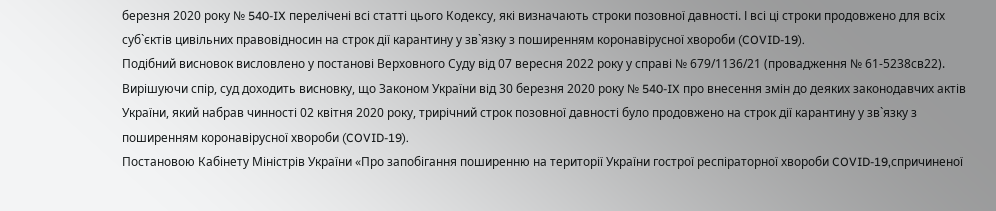березня 2020 року № 540-IX перелічені всі статті цього Кодексу, які визначають строки позовної давності. І всі ці строки продовжено для всіх суб`єктів цивільних правовідносин на строк дії карантину у зв`язку з поширенням коронавірусної хвороби (COVID-19).
Подібний висновок висловлено у постанові Верховного Суду від 07 вересня 2022 року у справі № 679/1136/21 (провадження № 61-5238св22).
Вирішуючи спір, суд доходить висновку, що Законом України від 30 березня 2020 року № 540-IX про внесення змін до деяких законодавчих актів України, який набрав чинності 02 квітня 2020 року, трирічний строк позовної давності було продовжено на строк дії карантину у зв`язку з поширенням коронавірусної хвороби (COVID-19).
Постановою Кабінету Міністрів України «Про запобігання поширенню на території України гострої респіраторної хвороби COVID-19,спричиненої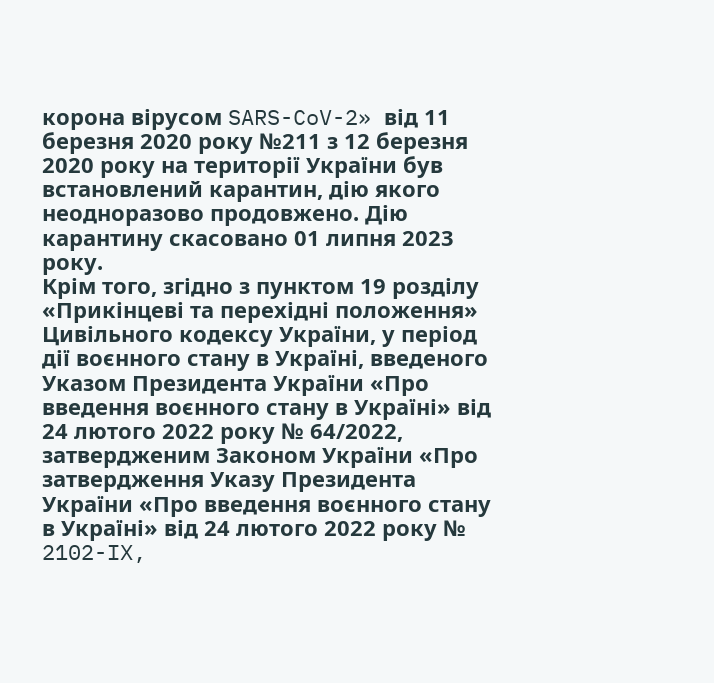корона вірусом SARS-CoV-2» від 11 березня 2020 року №211 з 12 березня 2020 року на території України був встановлений карантин, дію якого неодноразово продовжено. Дію карантину скасовано 01 липня 2023 року.
Крім того, згідно з пунктом 19 розділу «Прикінцеві та перехідні положення» Цивільного кодексу України, у період дії воєнного стану в Україні, введеного Указом Президента України «Про введення воєнного стану в Україні» від 24 лютого 2022 року № 64/2022, затвердженим Законом України «Про затвердження Указу Президента України «Про введення воєнного стану в Україні» від 24 лютого 2022 року № 2102-IX,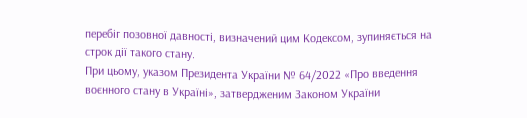перебіг позовної давності, визначений цим Кодексом, зупиняється на строк дії такого стану.
При цьому, указом Президента України № 64/2022 «Про введення воєнного стану в Україні», затвердженим Законом України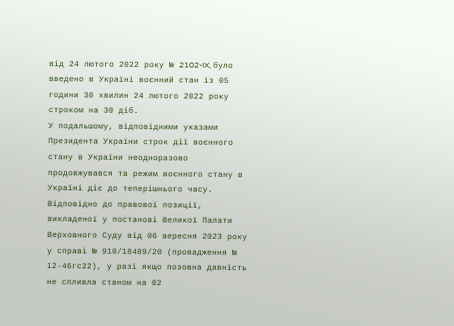від 24 лютого 2022 року № 2102-IX, було введено в Україні воєнний стан із 05 години 30 хвилин 24 лютого 2022 року строком на 30 діб.
У подальшому, відповідними указами Президента України строк дії воєнного стану в України неодноразово продовжувався та режим воєнного стану в Україні діє до теперішнього часу.
Відповідно до правової позиції, викладеної у постанові Великої Палати Верховного Суду від 06 вересня 2023 року у справі № 910/18489/20 (провадження № 12-46гс22), у разі якщо позовна давність не спливла станом на 02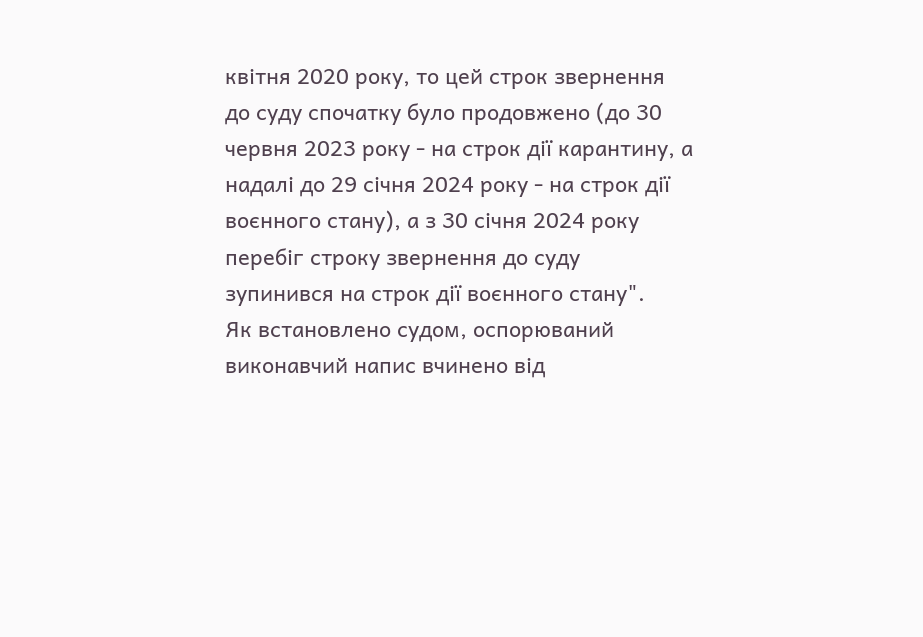квітня 2020 року, то цей строк звернення до суду спочатку було продовжено (до 30 червня 2023 року - на строк дії карантину, а надалі до 29 січня 2024 року - на строк дії воєнного стану), а з 30 січня 2024 року перебіг строку звернення до суду зупинився на строк дії воєнного стану".
Як встановлено судом, оспорюваний виконавчий напис вчинено від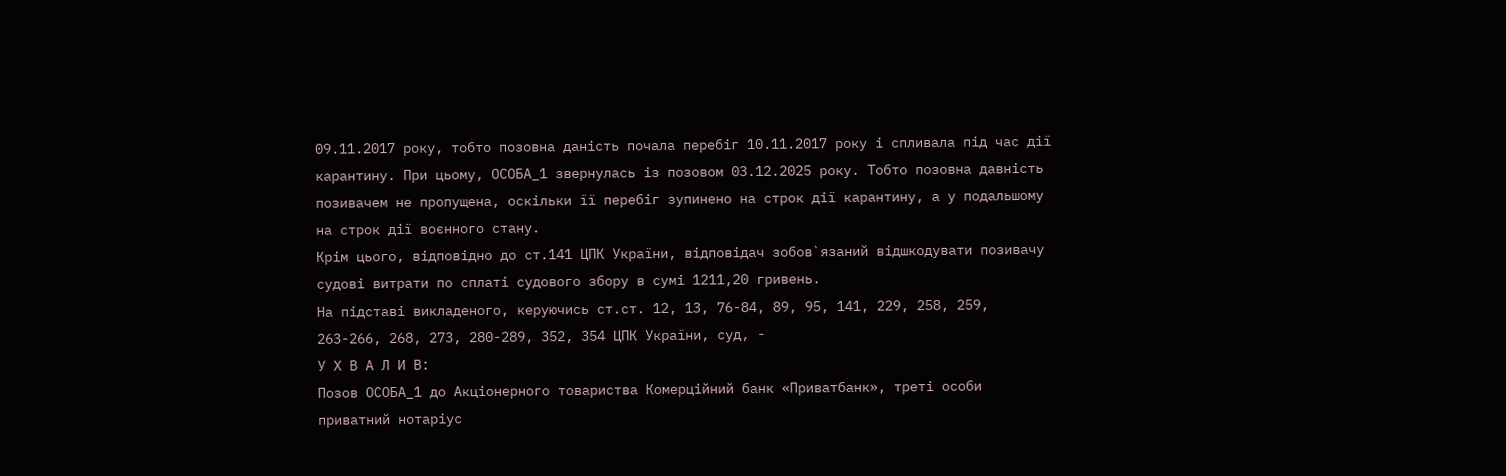09.11.2017 року, тобто позовна даність почала перебіг 10.11.2017 року і спливала під час дії карантину. При цьому, ОСОБА_1 звернулась із позовом 03.12.2025 року. Тобто позовна давність позивачем не пропущена, оскільки її перебіг зупинено на строк дії карантину, а у подальшому на строк дії воєнного стану.
Крім цього, відповідно до ст.141 ЦПК України, відповідач зобов`язаний відшкодувати позивачу судові витрати по сплаті судового збору в сумі 1211,20 гривень.
На підставі викладеного, керуючись ст.ст. 12, 13, 76-84, 89, 95, 141, 229, 258, 259, 263-266, 268, 273, 280-289, 352, 354 ЦПК України, суд, -
У Х В А Л И В:
Позов ОСОБА_1 до Акціонерного товариства Комерційний банк «Приватбанк», треті особи приватний нотаріус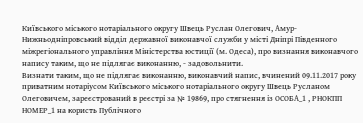Київського міського нотаріального округу Швець Руслан Олегович, Амур-Нижньодніпровський відділ державної виконавчої служби у місті Дніпрі Південного міжрегіонального управління Міністерства юстиції (м. Одеса), про визнання виконавчого напису таким, що не підлягає виконанню, - задовольнити.
Визнати таким, що не підлягає виконанню, виконавчий напис, вчинений 09.11.2017 року приватним нотаріусом Київського міського нотаріального округу Швець Русланом Олеговичем, зареєстрований в реєстрі за № 19869, про стягнення із ОСОБА_1 , РНОКПП НОМЕР_1 на користь Публічного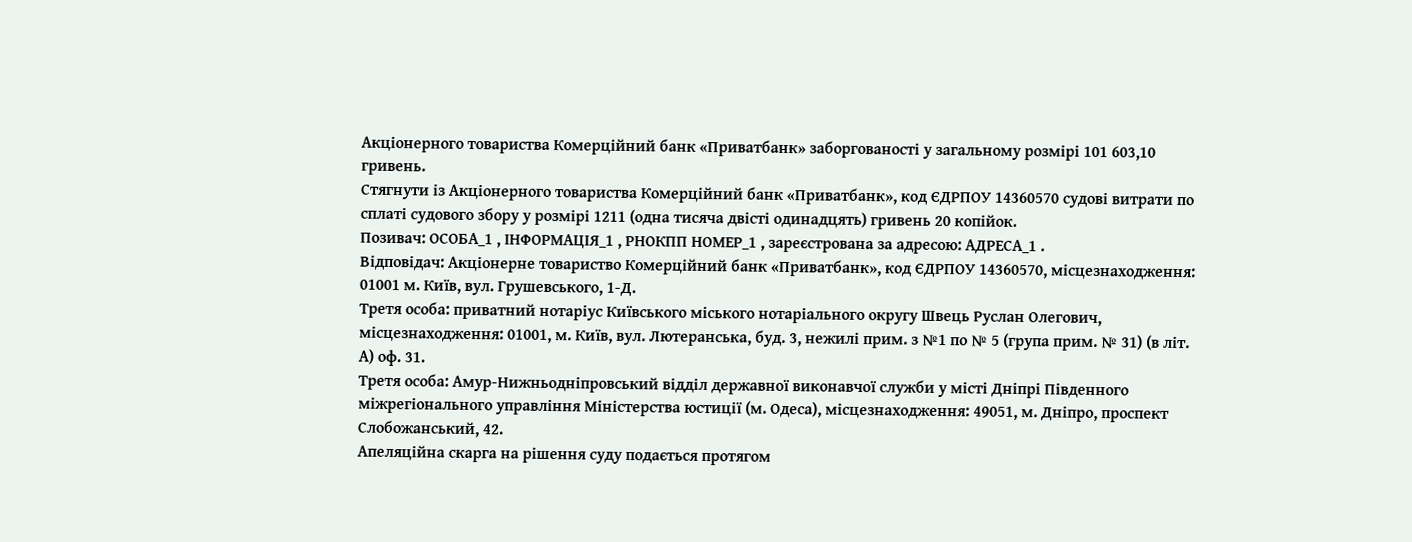Акціонерного товариства Комерційний банк «Приватбанк» заборгованості у загальному розмірі 101 603,10 гривень.
Стягнути із Акціонерного товариства Комерційний банк «Приватбанк», код ЄДРПОУ 14360570 судові витрати по сплаті судового збору у розмірі 1211 (одна тисяча двісті одинадцять) гривень 20 копійок.
Позивач: ОСОБА_1 , ІНФОРМАЦІЯ_1 , РНОКПП НОМЕР_1 , зареєстрована за адресою: АДРЕСА_1 .
Відповідач: Акціонерне товариство Комерційний банк «Приватбанк», код ЄДРПОУ 14360570, місцезнаходження: 01001 м. Київ, вул. Грушевського, 1-Д.
Третя особа: приватний нотаріус Київського міського нотаріального округу Швець Руслан Олегович, місцезнаходження: 01001, м. Київ, вул. Лютеранська, буд. 3, нежилі прим. з №1 по № 5 (група прим. № 31) (в літ. А) оф. 31.
Третя особа: Амур-Нижньодніпровський відділ державної виконавчої служби у місті Дніпрі Південного міжрегіонального управління Міністерства юстиції (м. Одеса), місцезнаходження: 49051, м. Дніпро, проспект Слобожанський, 42.
Апеляційна скарга на рішення суду подається протягом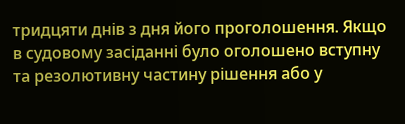тридцяти днів з дня його проголошення. Якщо в судовому засіданні було оголошено вступну та резолютивну частину рішення або у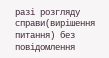разі розгляду справи(вирішення питання) без повідомлення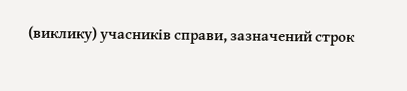(виклику) учасників справи, зазначений строк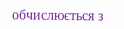обчислюється з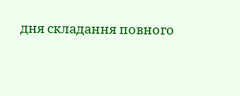дня складання повного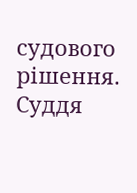судового рішення.
Суддя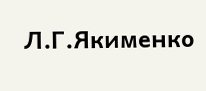Л.Г.Якименко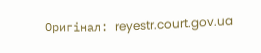Оригінал: reyestr.court.gov.ua